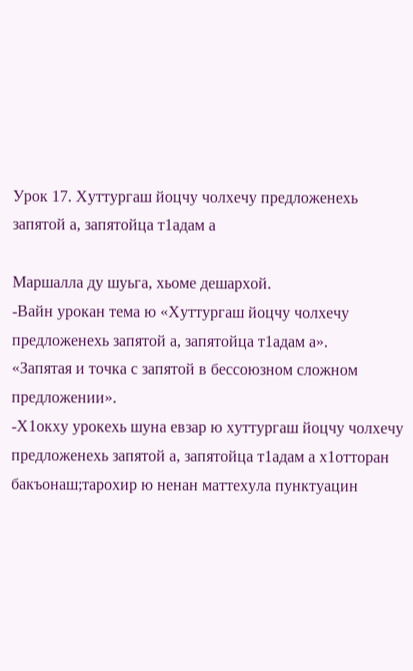Урок 17. Хуттургаш йоцчу чолхечу предложенехь запятой а, запятойца т1адам а

Маршалла ду шуьга, хьоме дешархой.
-Вайн урокан тема ю «Хуттургаш йоцчу чолхечу предложенехь запятой а, запятойца т1адам а».
«Запятая и точка с запятой в бессоюзном сложном предложении».
-Х1окху урокехь шуна евзар ю хуттургаш йоцчу чолхечу предложенехь запятой а, запятойца т1адам а х1отторан бакъонаш;тарохир ю ненан маттехула пунктуацин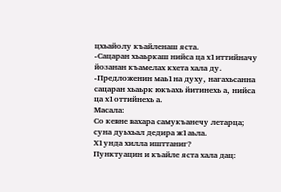цхьайолу къайленаш яста.
-Сацаран хьаьркаш нийса ца х1иттийначу йозанан къамелах кхета хала ду.
-Предложенин маь1на духу, нагахьсанна сацаран хьаьрк юкъахь йитинехь а, нийса ца х1оттийнехь а.
Масала:
Со кевне вахара самукъанечу летарца; суна дуьхьал дедира ж1аьла.
Х1унда хилла ишттаниг?
Пунктуацин и къайле яста хала дац: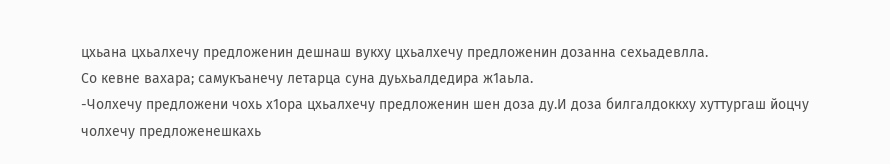цхьана цхьалхечу предложенин дешнаш вукху цхьалхечу предложенин дозанна сехьадевлла.
Со кевне вахара; самукъанечу летарца суна дуьхьалдедира ж1аьла.
-Чолхечу предложени чохь х1ора цхьалхечу предложенин шен доза ду.И доза билгалдоккху хуттургаш йоцчу чолхечу предложенешкахь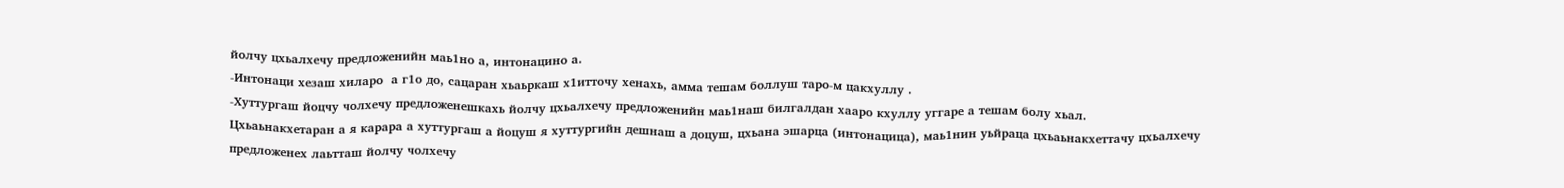йолчу цхьалхечу предложенийн маь1но а, интонацино а.
-Интонаци хезаш хиларо  а г1о до, сацаран хьаьркаш х1итточу хенахь, амма тешам боллуш таро-м цакхуллу .
-Хуттургаш йоцчу чолхечу предложенешкахь йолчу цхьалхечу предложенийн маь1наш билгалдан хааро кхуллу уггаре а тешам болу хьал.
Цхьаьнакхетаран а я карара а хуттургаш а йоцуш я хуттургийн дешнаш а доцуш, цхьана эшарца (интонацица), маь1нин уьйраца цхьаьнакхеттачу цхьалхечу предложенех лаьтташ йолчу чолхечу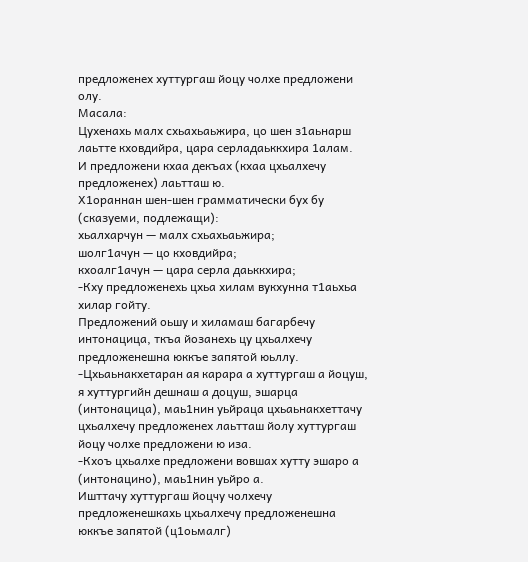предложенех хуттургаш йоцу чолхе предложени олу.
Масала:
Цухенахь малх схьахьаьжира, цо шен з1аьнарш лаьтте кховдийра, цара серладаьккхира 1алам.
И предложени кхаа декъах (кхаа цхьалхечу предложенех) лаьтташ ю.
Х1ораннан шен-шен грамматически бух бу (сказуеми, подлежащи):
хьалхарчун — малх схьахьаьжира;
шолг1ачун — цо кховдийра;
кхоалг1ачун — цара серла даьккхира;
-Кху предложенехь цхьа хилам вукхунна т1аьхьа хилар гойту.
Предложений оьшу и хиламаш багарбечу интонацица, ткъа йозанехь цу цхьалхечу предложенешна юккъе запятой юьллу.
-Цхьаьнакхетаран ая карара а хуттургаш а йоцуш, я хуттургийн дешнаш а доцуш, эшарца (интонацица), маь1нин уьйраца цхьаьнакхеттачу цхьалхечу предложенех лаьтташ йолу хуттургаш йоцу чолхе предложени ю иза.
-Кхоъ цхьалхе предложени вовшах хутту эшаро а (интонацино), маь1нин уьйро а.
Ишттачу хуттургаш йоцчу чолхечу предложенешкахь цхьалхечу предложенешна юккъе запятой (ц1оьмалг)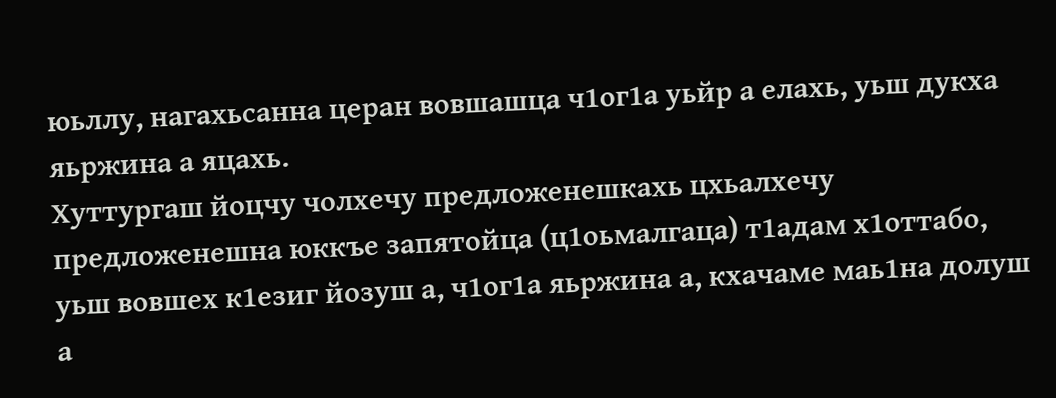юьллу, нагахьсанна церан вовшашца ч1ог1а уьйр а елахь, уьш дукха яьржина а яцахь.
Хуттургаш йоцчу чолхечу предложенешкахь цхьалхечу предложенешна юккъе запятойца (ц1оьмалгаца) т1адам х1оттабо, уьш вовшех к1езиг йозуш а, ч1ог1а яьржина а, кхачаме маь1на долуш а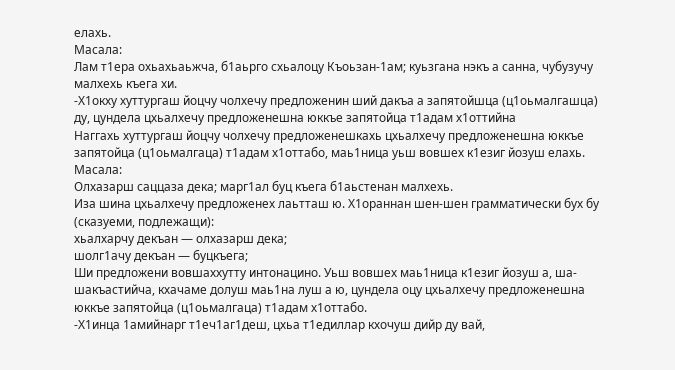елахь.
Масала:
Лам т1ера охьахьаьжча, б1аьрго схьалоцу Къоьзан-1ам; куьзгана нэкъ а санна, чубузучу малхехь къега хи.
-Х1окху хуттургаш йоцчу чолхечу предложенин ший дакъа а запятойшца (ц1оьмалгашца) ду, цундела цхьалхечу предложенешна юккъе запятойца т1адам х1оттийна
Наггахь хуттургаш йоцчу чолхечу предложенешкахь цхьалхечу предложенешна юккъе запятойца (ц1оьмалгаца) т1адам х1оттабо, маь1ница уьш вовшех к1езиг йозуш елахь.
Масала:
Олхазарш саццаза дека; марг1ал буц къега б1аьстенан малхехь.
Иза шина цхьалхечу предложенех лаьтташ ю. Х1ораннан шен-шен грамматически бух бу
(сказуеми, подлежащи):
хьалхарчу декъан — олхазарш дека;
шолг1ачу декъан — буцкъега;
Ши предложени вовшаххутту интонацино. Уьш вовшех маь1ница к1езиг йозуш а, ша-шакъастийча, кхачаме долуш маь1на луш а ю, цундела оцу цхьалхечу предложенешна юккъе запятойца (ц1оьмалгаца) т1адам х1оттабо.
-Х1инца 1амийнарг т1еч1аг1деш, цхьа т1едиллар кхочуш дийр ду вай,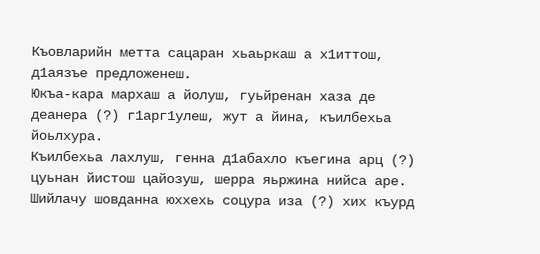Къовларийн метта сацаран хьаьркаш а х1иттош, д1аязъе предложенеш.
Юкъа-кара мархаш а йолуш, гуьйренан хаза де деанера (?) г1арг1улеш, жут а йина, къилбехьа йоьлхура.
Къилбехьа лахлуш, генна д1абахло къегина арц (?) цуьнан йистош цайозуш, шерра яьржина нийса аре.
Шийлачу шовданна юххехь соцура иза (?) хих къурд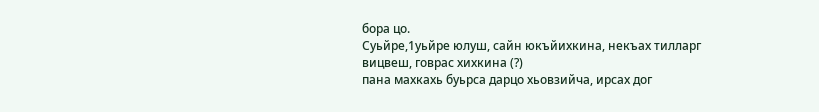бора цо.
Суьйре,1уьйре юлуш, сайн юкъйихкина, некъах тилларг вицвеш, говрас хихкина (?)
пана махкахь буьрса дарцо хьовзийча, ирсах дог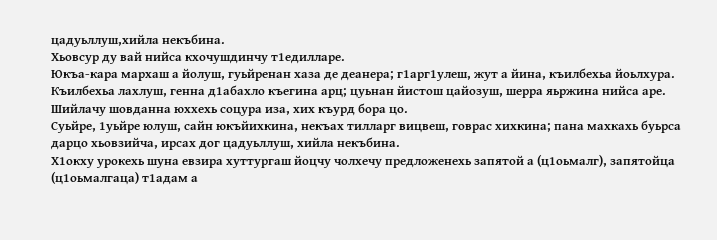цадуьллуш,хийла некъбина.
Хьовсур ду вай нийса кхочушдинчу т1едилларе.
Юкъа-кара мархаш а йолуш, гуьйренан хаза де деанера; г1арг1улеш, жут а йина, къилбехьа йоьлхура.
Къилбехьа лахлуш, генна д1абахло къегина арц; цуьнан йистош цайозуш, шерра яьржина нийса аре.
Шийлачу шовданна юххехь соцура иза, хих къурд бора цо.
Суьйре, 1уьйре юлуш, сайн юкъйихкина, некъах тилларг вицвеш, говрас хихкина; пана махкахь буьрса дарцо хьовзийча, ирсах дог цадуьллуш, хийла некъбина.
Х1окху урокехь шуна евзира хуттургаш йоцчу чолхечу предложенехь запятой а (ц1оьмалг), запятойца (ц1оьмалгаца) т1адам а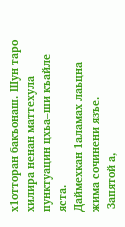х1отторан бакъонаш. Шун таро хилира ненан маттехула пунктуацин цхьа–ши къайле яста.
Даймехкан 1аламах лаьцна жима сочинени язъе.
 Запятой а,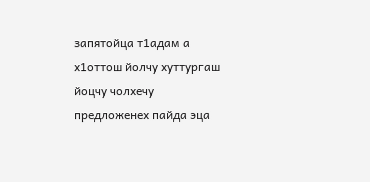запятойца т1адам а х1оттош йолчу хуттургаш йоцчу чолхечу предложенех пайда эца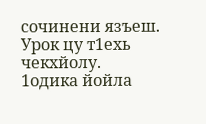сочинени язъеш.
Урок цу т1ехь чекхйолу.
1одика йойла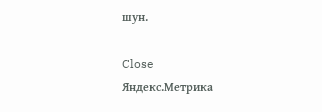шун.

Close
Яндекс.Метрика